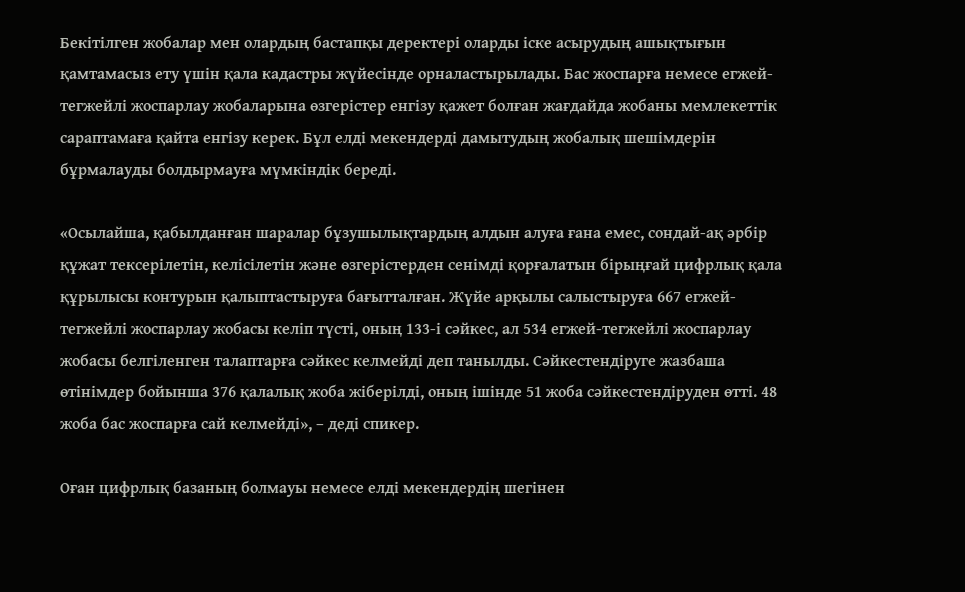Бекітілген жобалар мен олардың бастапқы деректері оларды іске асырудың ашықтығын қамтамасыз ету үшін қала кадастры жүйесінде орналастырылады. Бас жоспарға немесе егжей-тегжейлі жоспарлау жобаларына өзгерістер енгізу қажет болған жағдайда жобаны мемлекеттік сараптамаға қайта енгізу керек. Бұл елді мекендерді дамытудың жобалық шешімдерін бұрмалауды болдырмауға мүмкіндік береді.

«Осылайша, қабылданған шаралар бұзушылықтардың алдын алуға ғана емес, сондай-ақ әрбір құжат тексерілетін, келісілетін және өзгерістерден сенімді қорғалатын бірыңғай цифрлық қала құрылысы контурын қалыптастыруға бағытталған. Жүйе арқылы салыстыруға 667 егжей-тегжейлі жоспарлау жобасы келіп түсті, оның 133-і сәйкес, ал 534 егжей-тегжейлі жоспарлау жобасы белгіленген талаптарға сәйкес келмейді деп танылды. Сәйкестендіруге жазбаша өтінімдер бойынша 376 қалалық жоба жіберілді, оның ішінде 51 жоба сәйкестендіруден өтті. 48 жоба бас жоспарға сай келмейді», – деді спикер.

Оған цифрлық базаның болмауы немесе елді мекендердің шегінен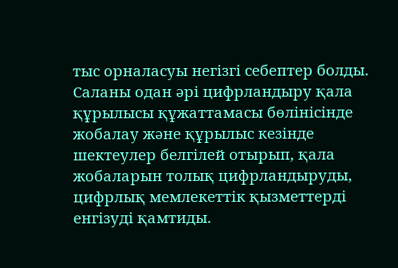тыс орналасуы негізгі себептер болды. Саланы одан әрі цифрландыру қала құрылысы құжаттамасы бөлінісінде жобалау және құрылыс кезінде шектеулер белгілей отырып, қала жобаларын толық цифрландыруды, цифрлық мемлекеттік қызметтерді енгізуді қамтиды.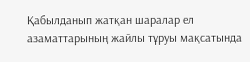Қабылданып жатқан шаралар ел азаматтарының жайлы тұруы мақсатында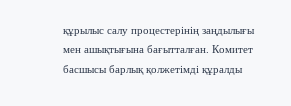құрылыс салу процестерінің заңдылығы мен ашықтығына бағытталған. Комитет басшысы барлық қолжетімді құралды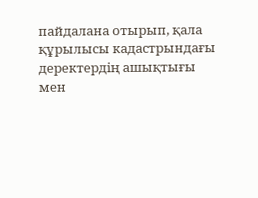пайдалана отырып, қала құрылысы кадастрындағы деректердің ашықтығы мен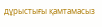дұрыстығы қамтамасыз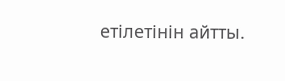етілетінін айтты.